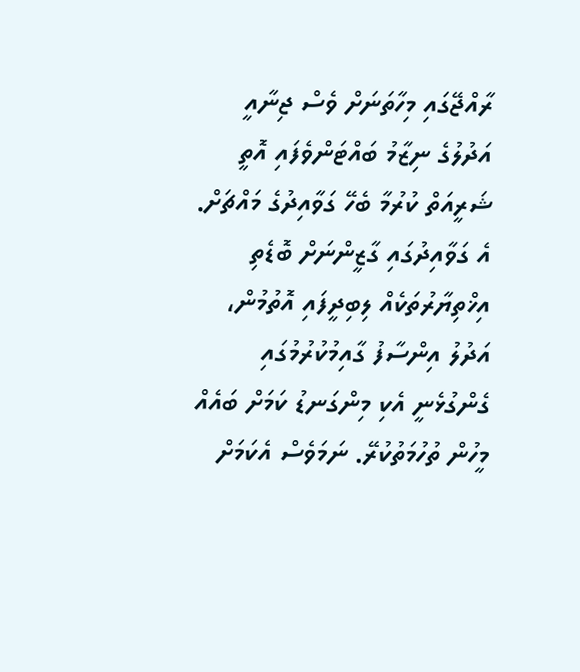ރާއްޖޭގައި މިހާތަނަށް ވެސް ޖިނާއީ އަދުލުގެ ނިޒާމު ބައްޓަންވެފައި އޮތީ ޝަރީއަތް ކުރުމާ ބެހޭ ގަވާއިދުގެ މައްޗަށް. އެ ގަވާއިދުގައި ގާޒީންނަށް ބޮޑެތި އިޚްތިޔާރުތަކެއް ލިބިދީފައި އޮތުމުން، އަދުލު އިންސާފު ގާއިމުކުރުމުގައި ގެންގުޅެނީ އެކި މިންގަނޑު ކަމަށް ބައެއް މީހުން ތުހުމަތުކުރޭ. ނަމަވެސް އެކަމަށް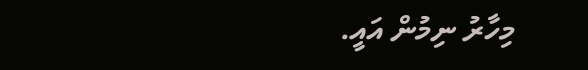މިހާރު ނިމުން އައީ.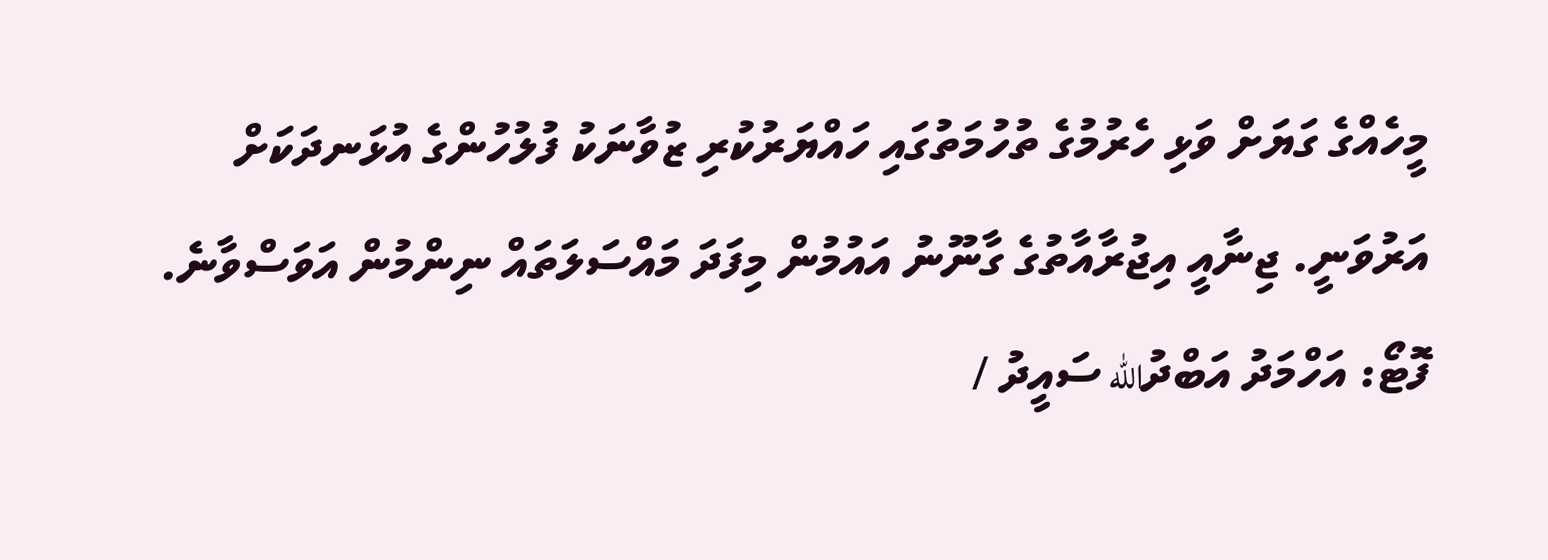މީހެއްގެ ގަޔަށް ވަޅި ހެރުމުގެ ތުހުމަތުގައި ހައްޔަރުކުރި ޒުވާނަކު ފުލުހުންގެ އުޅަނދަކަށް އަރުވަނީ. ޖިނާއީ އިޖުރާއާތުގެ ގާނޫނު އައުމުން މިފަދަ މައްސަލަތައް ނިންމުން އަވަސްވާނެ. ފޮޓޯ: އަހްމަދު އަބްދުالله ސައީދު /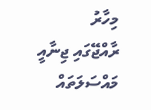މިހާރު
ރާއްޖޭގައި ޖިނާއީ މައްސަލަތައް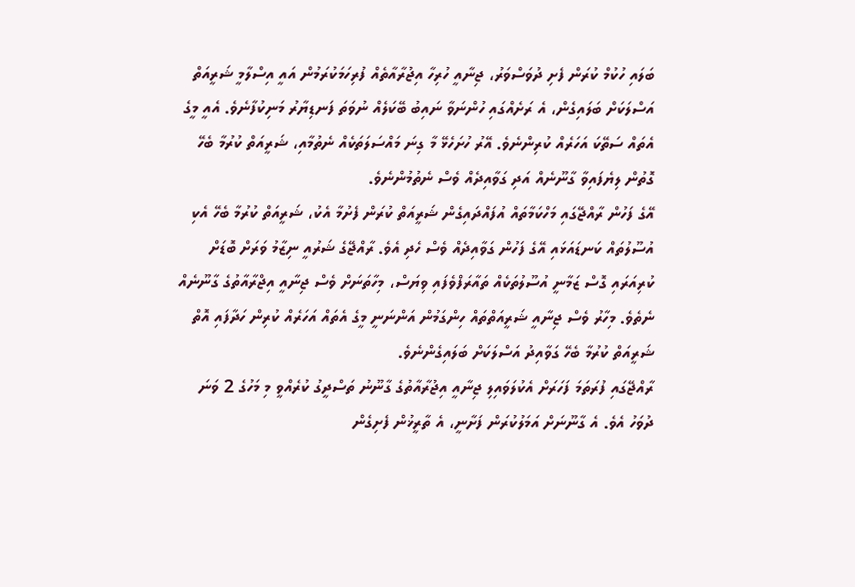ބަލައި ހުކުމް ކުރަން ފެށި ދުވަސްވަރު، ޖިނާއީ ހުރިހާ އިޖުރާއާތެއް ފުރިހަމަކުރަމުން އައީ އިސްލާމީ ޝަރީއަތް އަސްލަކަށް ބަލައިގެން، އެ ރަށެއްގައި ހުންނަވާ ނައިބު ބޭކަލެއް ނުވަތަ ފަނޑިޔާރު މަނިކުފާނެވެ. އެއީ މީގެ އެތައް ސަތޭކަ އަހަރެއް ކުރިންނެވެ. އޭރު ހުށަހެޅޭ މާ ގިނަ މައްސަލަތަކެއް ނެތުމާއި، ޝަރީއަތް ކުރުމާ ބެހޭ ގޮތުން ލިޔެފައިވާ ގާނޫނެއް އަދި ގަވާއިދެއް ވެސް ނެތުމުންނެވެ.
އޭގެ ފަހުން ރާއްޖޭގައި މަހްކަމާތައް އުފައްދައިގެން ޝަރީއަތް ކުރަން ފެށުމާ އެކު، ޝަރީއަތް ކުރުމާ ބެހޭ އެކި އުސޫލުތައް ކަނޑައަޅައި އޭގެ ފަހުން ގަވާއިދެއް ވެސް ހެދި އެވެ. ރާއްޖޭގެ ޝަރުއީ ނިޒާމު ވަރަށް ބޮޑަށް ކުރިއަރައި ގޮސް ޒަމާނީ އުސޫލުތަކެއް ތައާރަފްވެފައި ވިޔަސް، މިހާތަނަށް ވެސް ޖިނާއީ އިޖްރާއާތުގެ ގާނޫނެއް ނެތެވެ. މިހާރު ވެސް ޖިނާއީ ޝަރީއަތްތައް ހިންގަމުން އަންނަނީ މީގެ އެތައް އަހަރެއް ކުރިން ހަދާފައި އޮތް ޝަރީއަތް ކުރުމާ ބެހޭ ގަވާއިދު އަސްލަކަށް ބަލައިގެންނެވެ.
ރާއްޖޭގައި ފުރަތަމަ ފަހަރަށް އެކުލަވައިލި ޖިނާއީ އިޖުރާއާތުގެ ގާނޫނު ތަސްދީގު ކުރެއްވީ މި މަހުގެ 2 ވަނަ ދުވަހު އެވެ. އެ ގާނޫނަށް އަމަލުކުރަން ފަށާނީ، އެ ތާރީޚުން ފެށިގެން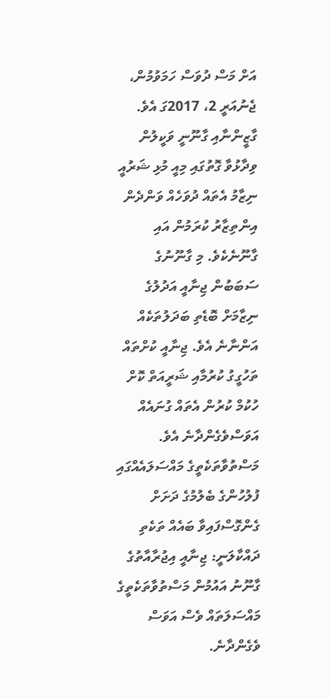އަށް މަސް ދުވަސް ހަމަވުމުން، ޖެނުއަރީ 2، 2017ގަ އެވެ.
ގާޒީންނާއި ގާނޫނީ ވަކީލުން ވިދާޅުވާ ގޮތުގައި މިއީ މުޅި ޝަރުއީ ނިޒާމު އެތައް ދުވަހެއް ވަންދެން އިންތިޒާރު ކުރަމުން އައި ގާނޫނެކެވެ. މި ގާނޫނުގެ ސަބަބުން ޖިނާއީ އަދުލުގެ ނިޒާމަށް ބޮޑެތި ބަދަލުތަކެއް އަންނާނެ އެވެ. ޖިނާއީ ކުށްތައް ތަހުގީގު ކުރުމާއި ޝަރީއަތް ކޮށް ހުކުމް ކުރުން އެތައް ގުނައެއް އަވަސްވެގެންދާނެ އެވެ.
މަސްތުވާތަކެތީގެ މައްސަލައެއްގައި ފުލުހުންގެ ބެލުމުގެ ދަށަށް ގެންގޮސްފައިވާ ބައެއް ތަކެތި ދައްކާލަނީ: ޖިނާއީ އިޖުރާއާތުގެ ގާނޫނު އައުމުން މަސްތުވާތަކެތީގެ މައްސަލަތައް ވެސް އަވަސް ވެގެންދާނެ.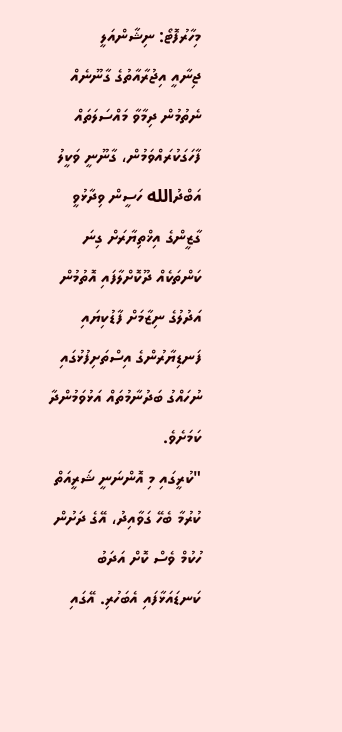މިހާރުފޮޓޯ: ނިޝާންއަލީ
ޖިނާއީ އިޖުރާއާތުގެ ގާނޫނެއް ނެތުމުން ދިމާވާ މައްސަލަތައް ފާހަގަކުރައްވަމުން، ގާނޫނީ ވަކީލު އަބްދުالله ހަސީން ވިދާޅުވީ ގާޒީންގެ އިޚްތިޔާރަށް ގިނަ ކަންތަކެއް ދޫކޮށްލާފައި އޮތުމުން އަދުލުގެ ނިޒާމަށް ފާޑުކިޔައި ފަނޑިޔާރުންގެ އިސްތަށިފުޅުގައި ނުހައްގު ބަދުނާމުތައް އަޅުވަމުންދާ ކަމަށެވެ.
"ކުރީގައި މި އޮންނަނީ ޝަރީއަތް ކުރުމާ ބެހޭ ގަވާއިދު، އޭގެ ދަށުން ހުކުމް ވެސް ކޮށް އަދަބު ކަނޑައަޅާފައި އެބަހުރި. އޭގައި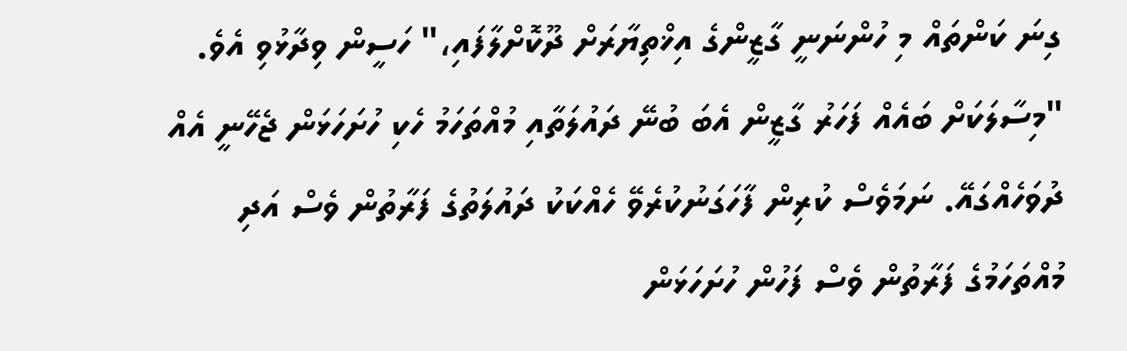ގިނަ ކަންތައް މި ހުންނަނީ ގާޒީންގެ އިޚްތިޔާރަށް ދޫކޮށްލާފައި،" ހަސީން ވިދާޅުވި އެވެ.
"މިސާލަކަށް ބައެއް ފަހަރު ގާޒީން އެބަ ބުނޭ ދައުލަތާއި މުއްތަހަމު ހެކި ހުށަހަޅަން ޖެހޭނީ އެއް ދުވަހެއްގައޭ. ނަމަވެސް ކުރިން ފާހަގަނުކުރެވޭ ހެއްކަކު ދައުލަތުގެ ފަރާތުން ވެސް އަދި މުއްތަހަމުގެ ފަރާތުން ވެސް ފަހުން ހުށަހަޅަން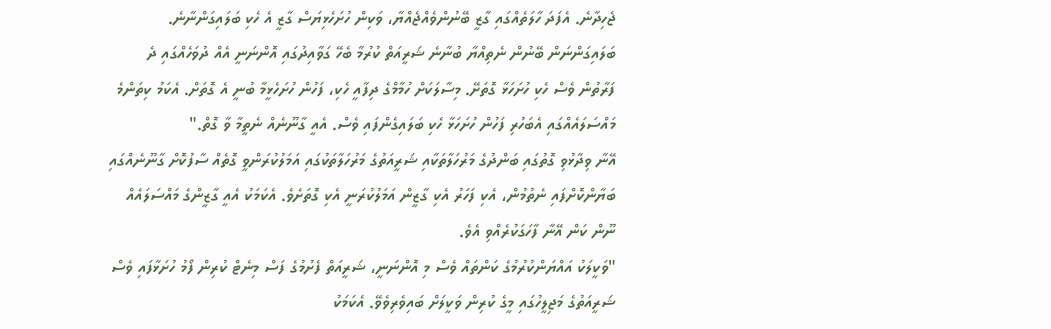ޖެހިދާނެ. އެފަދަ ހާލަތެއްގައި ގާޒީ ބޭނުންވެއްޖެއްޔާ، ވަކިން ހުށަހެޅިޔަސް ގާޒީ އެ ހެކި ބަލައިގަންނާނެ. ބަލައިގަންނަން ބޭނުން ނެތިއްޔާ ބުނާނެ ޝަރީއަތް ކުރުމާ ބެހޭ ގަވާއިދުގައި އޮންނަނީ އެއް ދުވަހެއްގައި ދެ ފަރާތުން ވެސް ހެކި ހުށަހަޅާ ގޮތަށޭ. މިސާލަކަށް ހުމާމްގެ ދިފާއީ ހެކި، ފަހުން ހުށަހެޅީމާ ބުނީ އެ ގޮތަށް. އެކަމު ކިތަންމެ މައްސަލައެއްގައި އެބަހުރި ފަހުން ހުށަހަޅާ ހެކި ބަލައިގެންފައި ވެސް. އެއީ ގާނޫނެއް ނެތީމާ ވާ ގޮތް."
އޭނާ ވިދާޅުވި ގޮތުގައި ބަންދުގެ މަރުހަލާތަކާއި ޝަރީއަތުގެ މަރުހަލާތަކުގައި އަމަލުކުރަންވީ ގޮތެއް ސާފުކޮށް ގާނޫނެއްގައި ބަޔާންކޮށްފައި ނެތުމުން، އެކި ފަހަރު އެކި ގާޒީން އަމަލުކުރަނީ އެކި ގޮތަށެވެ. އެކަމަކު އެއީ ގާޒީންގެ މައްސަލައެއް ނޫން ކަން އޭނާ ފާހަގަކުރެއްވި އެވެ.
"ވަކީލަކު އައްޔަންކުރުމުގެ ކަންތައް ވެސް މި އޮންނަނީ، ޝަރީއަތް ފެށުމުގެ ފަސް މިނެޓް ކުރިން ފޯމު ހުށަޅާފައި ވެސް ޝަރީއަތުގެ މަޖިލީހުގައި މީގެ ކުރިން ވަކީލަށް ބައިވެރިވެވޭ. އެކަމަކު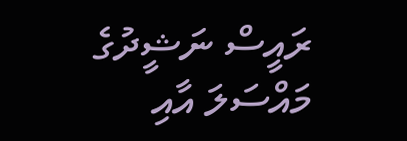ރައީސް ނަޝީދުގެ މައްސަލަ އާއި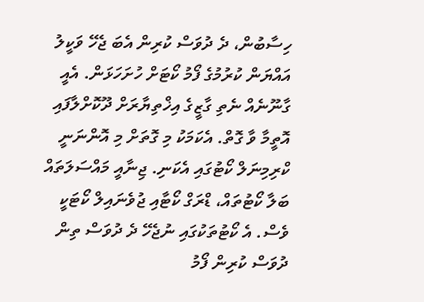ހިސާބުން، ދެ ދުވަސް ކުރިން އެބަ ޖެހޭ ވަކީލު އައްޔަން ކުރުމުގެ ފޯމު ކޯޓަށް ހުށަހަޅަން. އެއީ ގާނޫނެއް ނެތި ގާޒީގެ އިޚްތިޔާރަށް ދޫކޮށްލާފައި އޮތީމާ ވާ ގޮތް. އެކަމަކު މި ގޮތަށް މި އޮންނަނީ ކްރިމިނަލް ކޯޓުގައި އެކަނި. ޖިނާއީ މައްސަލަތައް ބަލާ ކޯޓުތައް، ޑްރަގް ކޯޓާއި ޖުވެނައިލް ކޯޓަކީ ވެސް. އެ ކޯޓުތަކުގައި ނުޖެހޭ ދެ ދުވަސް ތިން ދުވަސް ކުރިން ފޯމު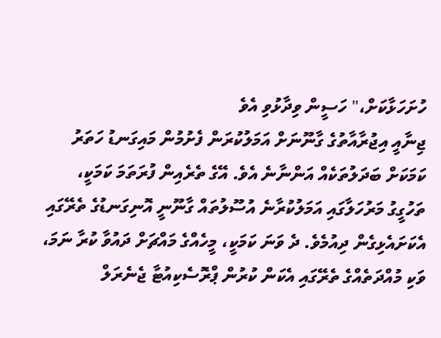ހުށަހަޅާކަށް،" ހަސީން ވިދާޅުވި އެވެ
ޖިނާއީ އިޖުރާއާތުގެ ގާނޫނަށް އަމަލުކުރަން ފެށުމުން މައިގަނޑު ހަތަރު ކަމަކަށް ބަދަލުތަކެއް އަންނާނެ އެވެ. އޭގެ ތެރެއިން ފުރަތަމަ ކަމަކީ، ތަހުގީގު މަރުހަލާގައި އަމަލުކުރާނެ އުސޫލުތައް ގާނޫނީ އޮނިގަނޑުގެ ތެރޭގައި އެކަށައެޅިގެން ދިއުމެވެ. ދެ ވަނަ ކަމަކީ، މީހެއްގެ މައްޗަށް ދައުވާ ކުރާ ނަމަ، ވަކި މުއްދަތެއްގެ ތެރޭގައި އެކަން ކުރުން ޕްރޮސެކިއުޓާ ޖެނެރަލް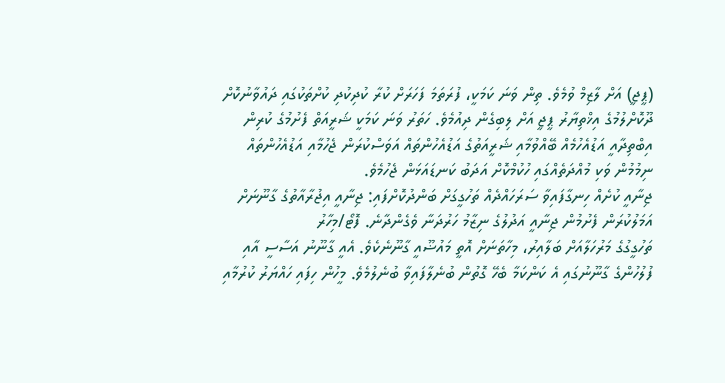(ޕީޖީ) އަށް ލާޒިމް ވުމެވެ. ތިން ވަނަ ކަމަކީ، ފުރަތަމަ ފަހަރަށް ކުރާ ކުދިކުދި ކުށްތަކުގައި ދައުވާނުކޮށް ދޫކޮށްލުމުގެ އިޚްތިޔާރު ޕީޖީ އަށް ލިބިގެން ދިއުމެވެ. ހަތަރު ވަނަ ކަމަކީ ޝަރީއަތް ފެށުމުގެ ކުރިން އިބްތިދާއީ އަޑުއެހުމެއް ބޭއްވުމާއި ޝަރީއަތުގެ އަޑުއެހުންތައް އަވަސްކުރަން ޖެހުމާއި އަޑުއެހުންތައް ނިމުމުން ވަކި މުއްދަތެއްގައި ހުކުމްކޮށް އަދަބު ކަނޑައަޅަން ޖެހުމެވެ.
ޖިނާއީ ކުށެއް ހިނގާފައިވާ ސަރަހައްދެއް ތަހުގީގަށް ބަންދުކޮށްފައި: ޖިނާއީ އިޖުރާއާތުގެ ގާނޫނަށް އަމަލުކުރަން ފެށުމުން ޖިނާއީ އަދުލުގެ ނިޒާމު ހަރުދަނާ ވެގެންދާނެ. ފޮޓޯ/މިހާރު
ތަހުގީގުގެ މަރުހަލާއަށް ބަލާއިރު، މިހާތަނަށް އޮތީ މައުޟޫއީ ގާނޫނެކެވެ. އެއީ ގާނޫނު އަސާސީ އާއި ފުލުހުންގެ ގާނޫނުގައި އެ ކަންކަމާ ބެހޭ ގޮތުން ބުނެލާފައިވާ ބުނެލުމެވެ. މީހުން ހިފައި ހައްޔަރު ކުރުމާއި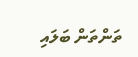ތަންތަން ބަލައި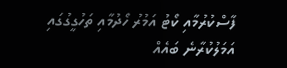ފާސްކުރުމާއި ކޯޓު އަމުރު ހޯދުމާއި ތަހުގީގުގައި އަމަލުކުރާނެ ބައެއް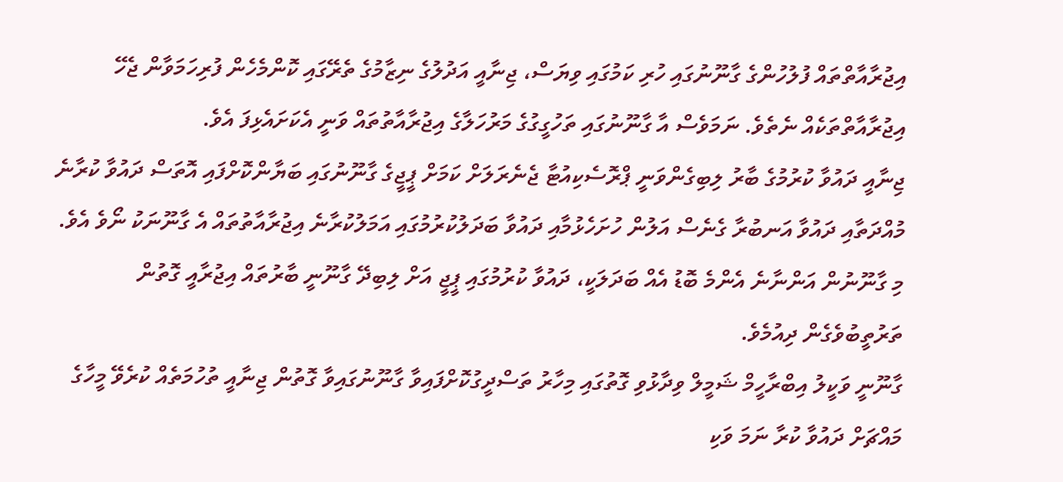އިޖުރާއާތްތައް ފުލުހުންގެ ގާނޫނުގައި ހުރި ކަމުގައި ވިޔަސް، ޖިނާއީ އަދުލުގެ ނިޒާމުގެ ތެރޭގައި ކޮންމެހެން ފުރިހަމަވާން ޖެހޭ އިޖުރާއާތްތަކެއް ނެތެވެ. ނަމަވެސް އާ ގާނޫނުގައި ތަހުގީގުގެ މަރުހަލާގެ އިޖުރާއާތުތައް ވަނީ އެކަށައެޅިފަ އެވެ.
ޖިނާއީ ދައުވާ ކުރުމުގެ ބާރު ލިބިގެންވަނީ ޕްރޮސެކިއުޓާ ޖެނެރަލަށް ކަމަށް ޕީޖީގެ ގާނޫނުގައި ބަޔާންކޮށްފައި އޮތަސް ދައުވާ ކުރާނެ މުއްދަތާއި ދައުވާ އަނބުރާ ގެނެސް އަލުން ހުށަހެޅުމާއި ދައުވާ ބަދަލުކުރުމުގައި އަމަލުކުރާނެ އިޖުރާއާތުތައް އެ ގާނޫނަކު ނޯވެ އެވެ. މި ގާނޫނުން އަންނާނެ އެންމެ ބޮޑު އެއް ބަދަލަކީ، ދައުވާ ކުރުމުގައި ޕީޖީ އަށް ލިބިދޭ ގާނޫނީ ބާރުތައް އިޖުރާއީ ގޮތުން ތަރުތީބުވެގެން ދިއުމެވެ.
ގާނޫނީ ވަކީލު އިބްރާހީމް ޝަމީލް ވިދާޅުވި ގޮތުގައި މިހާރު ތަސްދީގުކޮށްފައިވާ ގާނޫނުގައިވާ ގޮތުން ޖިނާއީ ތުހުމަތެއް ކުރެވޭ މީހާގެ މައްޗަށް ދައުވާ ކުރާ ނަމަ ވަކި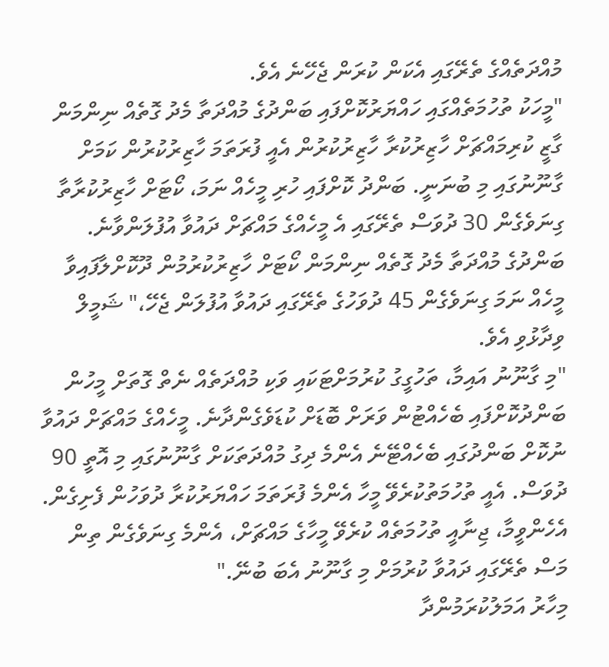މުއްދަތެއްގެ ތެރޭގައި އެކަން ކުރަން ޖެހޭނެ އެވެ.
"މީހަކު ތުހުމަތެއްގައި ހައްޔަރުކޮށްފައި ބަންދުގެ މުއްދަތާ މެދު ގޮތެއް ނިންމަން ގާޒީ ކުރިމައްޗަށް ހާޒިރުކުރާ ހާޒިރުކުރުން އެއީ ފުރަތަމަ ހާޒިރުކުރުން ކަމަށް ގާނޫނުގައި މި ބުނަނީ. ބަންދު ކޮށްފައި ހުރި މީހެއް ނަމަ، ކޯޓަށް ހާޒިރުކުރާތާ ގިނަވެގެން 30 ދުވަސް ތެރޭގައި އެ މީހެއްގެ މައްޗަށް ދައުވާ އުފުލަންވާނެ. ބަންދުގެ މުއްދަތާ މެދު ގޮތެއް ނިންމަން ކޯޓަށް ހާޒިރުކުރުމުން ދޫކޮށްލާފައިވާ މީހެއް ނަމަ ގިނަވެގެން 45 ދުވަހުގެ ތެރޭގައި ދައުވާ އުފުލަން ޖެހޭ،" ޝަމީލް ވިދާޅުވި އެވެ.
"މި ގާނޫނު އައިމާ، ތަހުގީގު ކުރުމަށްޓަކައި ވަކި މުއްދަތެއް ނެތް ގޮތަށް މީހުން ބަންދުކޮށްފައި ބެހެއްޓުން ވަރަށް ބޮޑަށް ކުޑަވެގެންދާނެ. މީހެއްގެ މައްޗަށް ދައުވާ ނުކޮށް ބަންދުގައި ބެހެއްޓޭނެ އެންމެ ދިގު މުއްދަތަކަށް ގާނޫނުގައި މި އޮތީ 90 ދުވަސް. އެއީ ތުހުމަތުކުރެވޭ މީހާ އެންމެ ފުރަތަމަ ހައްޔަރުކުރާ ދުވަހުން ފެށިގެން. އެހެންވީމާ، ޖިނާއީ ތުހުމަތެއް ކުރެވޭ މީހާގެ މައްޗަށް، އެންމެ ގިނަވެގެން ތިން މަސް ތެރޭގައި ދައުވާ ކުރުމަށް މި ގާނޫނު އެބަ ބުނޭ."
މިހާރު އަމަލުކުރަމުންދާ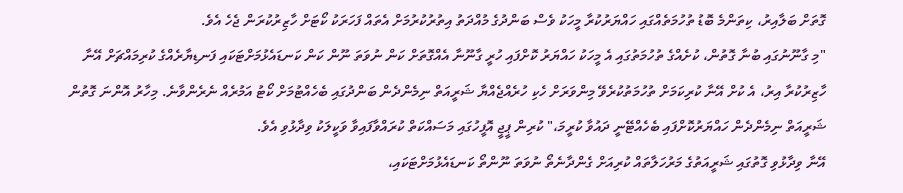ގޮތަށް ބަލާއިރު، ކިތަންމެ ބޮޑު ތުހުމަތެއްގައި ހައްޔަރުކުރާ މީހަކު ވެސް ބަންދުގެ މުއްދަތު އިތުރުކުރުމަށް އެތައް ފަހަރަކު ކޯޓަށް ހާޒިރުކުރަން ޖެހެ އެވެ.
"މި ގާނޫނުގައި ބުނާ ގޮތުން، ކުށެއްގެ ތުހުމަތުގައި އެ މީހަކު ހައްޔަރު ކޮށްފައި ހުރީ ގާނޫނާ އެއްގޮތަށް ކަން ނުވަތަ ނޫން ކަން ކަނޑައެޅުމަށްޓަކައި ފަނޑިޔާރެއްގެ ކުރިމައްޗަށް އޭނާ ހާޒިރުކުރާ އިރު، އެ ކުށް އޭނާ ކުރިކަމަށް ތުހުމަތުކުރެވޭ މިންވަރަށް ހެކި ހުރެއްޖެއްޔާ ޝަރީއަތް ނިމެންދެން ބަންދުގައި ބެހެއްޓުމަށް ކޯޓު އަމުރެއް ނެރެންވާނެ. މިހާރު އޮންނަ ގޮތުން ޝަރީއަތް ނިމެންދެން ހައްޔަރުކޮށްފައި ބެހެއްޓޭނީ ދައުވާ ކުރީމަ،" ކުރިން ޕީޖީ އޮފީހުގައި މަސައްކަތް ކުރައްވާފައިވާ ވަކީލަކު ވިދާޅުވި އެވެ.
އޭނާ ވިދާޅުވި ގޮތުގައި ޝަރީއަތުގެ މަރުހަލާތައް ކުރިއަށް ގެންދާނެތޯ ނުވަތަ ނޫންތޯ ކަނޑައެޅުމަށްޓަކައި،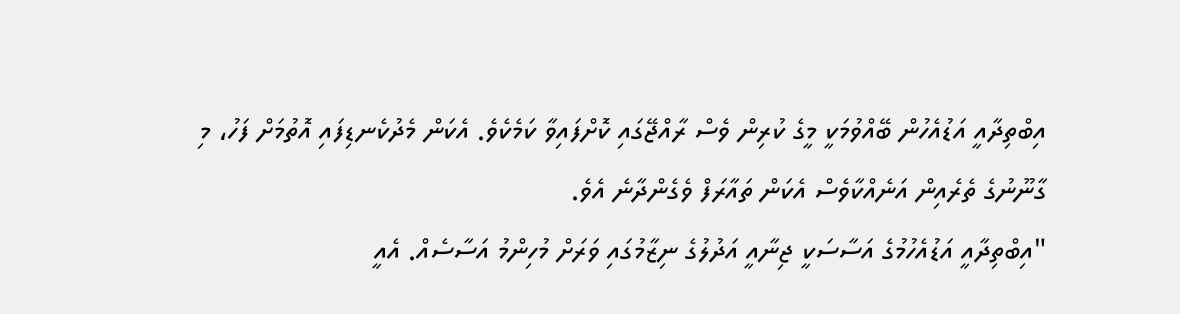އިބްތިދާއީ އަޑުއެހުން ބޭއްވުމަކީ މީގެ ކުރިން ވެސް ރާއްޖޭގައި ކޮށްފައިވާ ކަމެކެވެ. އެކަން މެދުކެނޑިފައި އޮތުމަށް ފަހު، މި ގާނޫނުގެ ތެރެއިން އަނެއްކާވެސް އެކަން ތައާރަފް ވެގެންދާނެ އެވެ.
"އިބްތިދާއީ އަޑުއެހުމުގެ އަސާސަކީ ޖިނާއީ އަދުލުގެ ނިޒާމުގައި ވަރަށް މުހިންމު އަސާސެއް. އެއީ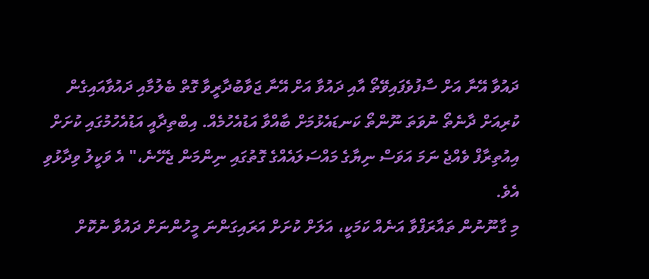ދައުވާ އޭނާ އަށް ސާފުވެފައިވޭތޯ އާއި ދައުވާ އަށް އޭނާ ޖަވާބުދާރީވާ ގޮތް ބެލުމާއި ދައުވާއައިގެން ކުރިއަށް ދާނެތޯ ނުވަތަ ނޫންތޯ ކަނޑައެޅުމަށް ބާއްވާ އަޑުއެހުމެއް. އިބްތިދާއީ އަޑުއެހުމުގައި ކުށަށް އިއުތިރާފް ވެއްޖެ ނަމަ އަވަސް ނިޔާގެ މައްސަލައެއްގެ ގޮތުގައި ނިންމަން ޖެހޭނެ،" އެ ވަކީލު ވިދާޅުވި އެވެ.
މި ގާނޫނުން ތައާރަފްވާ އަނެއް ކަމަކީ، އަލަށް ކުށަށް އަރައިގަންނަ މީހުންނަށް ދައުވާ ނުކޮށް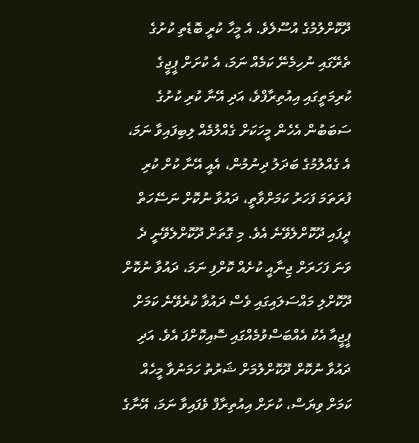ދޫކޮށްލުމުގެ އުސޫލެވެ. އެ މީހާ ކުރީ ބޮޑެތި ކުށުގެ ތެރޭގައި ނުހިމެނޭ ކަމެއް ނަމަ، އެ ކުށަށް ޕީޖީގެ ކުރިމަތީގައި އިއުތިރާފްވެ، އަދި އޭނާ ކުރި ކުށުގެ ސަބަބުން އެހެން މީހަކަށް ގެއްލުމެއް ލިބިފައިވާ ނަމަ، އެ ގެއްލުމުގެ ބަދަލު ދިނުމުން، އެއީ އޭނާ ކުށް ކުރި ފުރަތަމަ ފަހަރު ކަމަށްވާތީ، ދައުވާ ނުކޮށް ނަސޭހަތް ދީފައި ދޫކޮށްލެވޭނެ އެވެ. މި ގޮތަށް ދޫކޮށްލެވޭނީ ދެ ވަނަ ފަހަރަށް ޖިނާއީ ކުށެއް ކޮށްފި ނަމަ، ދައުވާ ނުކޮށް ދޫކޮށްލި މައްސަލައިގައި ވެސް ދައުވާ ކުރެވޭނެ ކަމަށް ޕީޖީއާ އެކު އެއްބަސްވުމެއްގައި ސޮއިކޮށްފަ އެވެ. އަދި ދައުވާ ނުކޮށް ދޫކޮށްލުމަށް ޝަރުތު ހަމަނުވާ މީހެއް ކަމަށް ވިޔަސް، ކުށަށް އިއުތިރާފް ވެފައިވާ ނަމަ، އޭނާގެ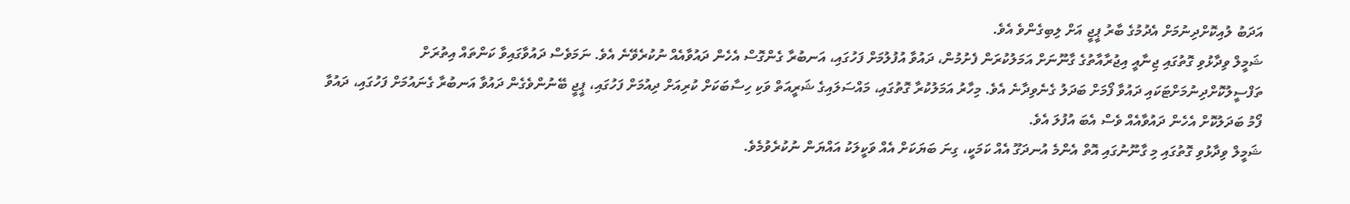އަދަބު ލުއިކޮށްދިނުމަށް އެދުމުގެ ބާރު ޕީޖީ އަށް ލިބިގެންވެ އެވެ.
ޝަމީލް ވިދާޅުވި ގޮތުގައި ޖިނާއީ އިޖުރާއާތުގެ ގާނޫނަށް އަމަލުކުރަން ފެށުމުން، ދައުވާ އުފުލުމަށް ފަހުގައި، އަނބުރާ ގެންގޮސް އެހެން ދައުވާއެއް ނުކުރެވޭނެ އެވެ. ނަމަވެސް ދައުވާގައިވާ ކަންތައް އިތުރަށް ތަފްސީލުކޮށްދިނުމަށްޓަކައި ދައުވާ ފޯމަށް ބަދަލު ގެނެވިދާނެ އެވެ. މިހާރު އަމަލުކުރާ ގޮތުގައި، މައްސަލައިގެ ޝަރީއަތް ވަކި ހިސާބަކަށް ކުރިއަށް ދިއުމަށް ފަހުގައި، ޕީޖީ ބޭނުންވެގެން ދައުވާ އަނބުރާ ގެނައުމަށް ފަހުގައި، ދައުވާ ފޯމު ބަދަލުކޮށް އެހެން ދައުވާއެއް ވެސް އެބަ އުފުލަ އެވެ.
ޝަމީލް ވިދާޅުވި ގޮތުގައި މި ގާނޫނުގައި އޮތް އެންމެ އުނދަގޫ އެއް ކަމަކީ، ގިނަ ބަޔަކަށް އެއް ވަކީލަކު އައްޔަން ނުކުރެވުމެވެ.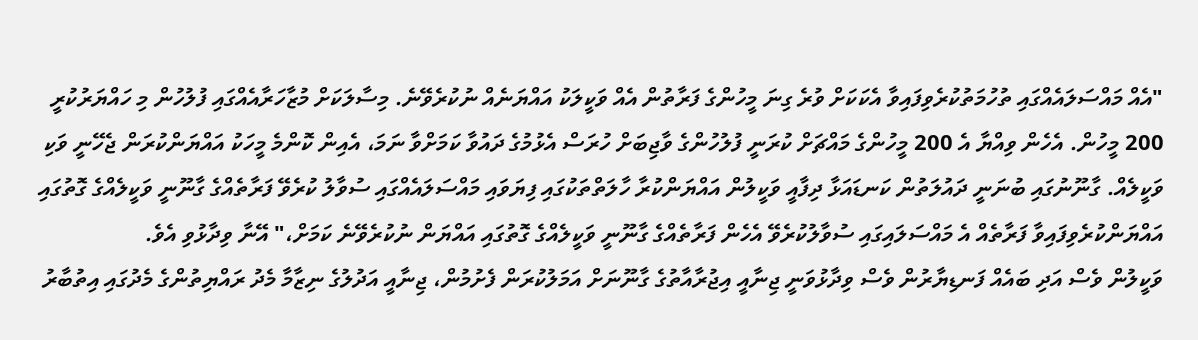"އެއް މައްސަލައެއްގައި ތުހުމަތުކުރެވިފައިވާ އެކަކަށް ވުރެ ގިނަ މީހުންގެ ފަރާތުން އެއް ވަކީލަކު އައްޔަނެއް ނުކުރެވޭނެ. މިސާލަކަށް މުޒާހަރާއެއްގައި ފުލުހުން މި ހައްޔަރުކުރީ 200 މީހުން. އެހެން ވިއްޔާ އެ 200 މީހުންގެ މައްޗަށް ކުރަނީ ފުލުހުންގެ ވާޖިބަށް ހުރަސް އެޅުމުގެ ދައުވާ ކަމަށްވާ ނަމަ، އެއިން ކޮންމެ މީހަކު އައްޔަންކުރަން ޖެހޭނީ ވަކި ވަކީލެއް. ގާނޫނުގައި ބުނަނީ ދައުލަތުން ކަނޑައަޅާ ދިފާއީ ވަކީލުން އައްޔަންކުރާ ހާލަތްތަކުގައި ފިޔަވައި މައްސަލައެއްގައި ސުވާލު ކުރެވޭ ފަރާތެއްގެ ގާނޫނީ ވަކީލެއްގެ ގޮތުގައި އައްޔަންކުރެވިފައިވާ ފަރާތެއް އެ މައްސަލައިގައި ސުވާލުކުރެވޭ އެހެން ފަރާތެއްގެ ގާނޫނީ ވަކީލެއްގެ ގޮތުގައި އައްޔަން ނުކުރެވޭނެ ކަމަށް،" އޭނާ ވިދާޅުވި އެވެ.
ވަކީލުން ވެސް އަދި ބައެއް ފަނޑިޔާރުން ވެސް ވިދާޅުވަނީ ޖިނާއީ އިޖުރާއާތުގެ ގާނޫނަށް އަމަލުކުރަން ފެށުމުން، ޖިނާއީ އަދުލުގެ ނިޒާމާ މެދު ރައްޔިތުންގެ މެދުގައި އިތުބާރު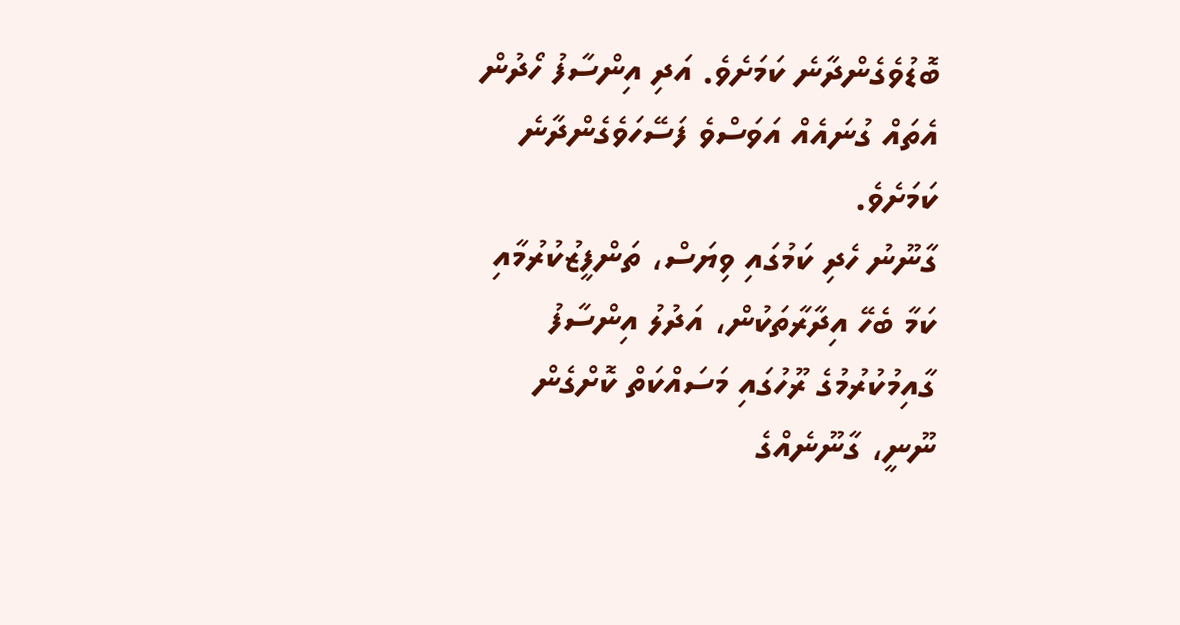ބޮޑުވެގެންދާނެ ކަމަށެވެ. އަދި އިންސާފު ހޯދުން އެތައް ގުނައެއް އަވަސްވެ ފަސޭހަވެގެންދާނެ ކަމަށެވެ.
ގާނޫނު ހެދި ކަމުގައި ވިޔަސް، ތަންފީޒުކުރުމާއި ކަމާ ބެހޭ އިދާރާތަކުން، އަދުލު އިންސާފު ގާއިމުކުރުމުގެ ރޫހުގައި މަސައްކަތް ކޮށްގެން ނޫނީ، ގާނޫނެއްގެ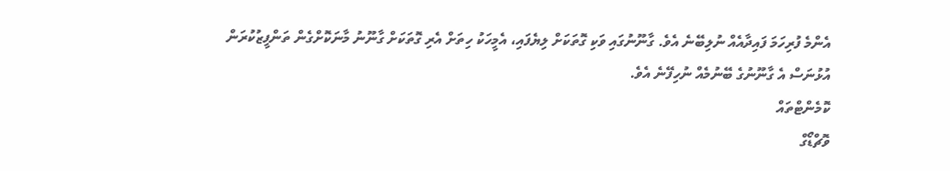އެންމެ ފުރިހަމަ ފައިދާއެއް ނުލިބޭނެ އެވެ. ގާނޫނުގައި ވަކި ގޮތަކަށް ލިޔެފައި، އެމީހަކު ހިތަށް އެރި ގޮތަކަށް ގާނޫނު މާނަކޮށްގެން ތަންފީޒުކުރަން އުޅުނަސް އެ ގާނޫނުގެ ބޭނުމެއް ނުހިފޭނެ އެވެ.
ކޮމެންޓްތައް
ވޮޗްޑޯގް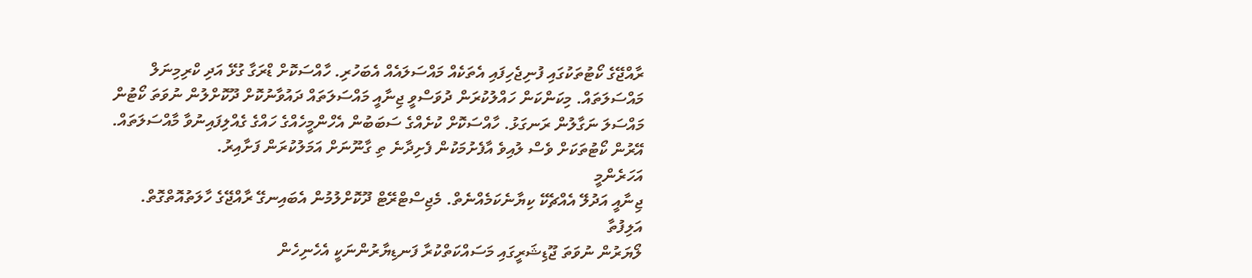ރާއްޖޭގެ ކޯޓުތަކުގައި ފުނިޖެހިފައި އެތަކެއް މައްސަލައެއް އެބަހުރި. ހާއްސަކޮށް ޑްރަގާ ގުޅޭ އަދި ކްރިމިނަލް މައްސަލަތައް. މިކަންކަން ހައްލުކުރަން ދުވަސްވީ ޖިނާއީ މައްސަލަތައް ދައުވާނުކޮށް ދޫކޮށްލުން ނުވަތަ ކޯޓުން މައްސަލަ ނަގާލުން ރަނގަޅު. ހާއްސަކޮށް ކުށެއްގެ ސަބަބުން އެހްންމީހެއްގެ ހައްގެ ގެއްލިފައިނުވާ މާއްސަލަތައް. އޭރުން ކޯޓުތަކަށް ވެސް ލުއިވެ އާފެށުމަކުން ފެށިދާނެ ތި ގާނޫނަށް އަމަލުކުރަން ފަށާއިރު.
އަހަރެންމީ
ޖިނާއީ އަދުލޭ އެއްޗެކޭ ކިޔާނެކަމެއްނެތް. މެޖިސްޓްރޭޓް ދޫކޮށްލުމުން އެބައިނގޭ ރާއްޖޭގެ ހާލަތުއޮތްގޮތް.
އަލިފުތާ
ލޯޔަރުން ނުވަތަ ޖޫޑިޝަރީގައި މަސައްކަތްކުރާ ފަނޑިޔާރުންނަކީ އެހެނިހެން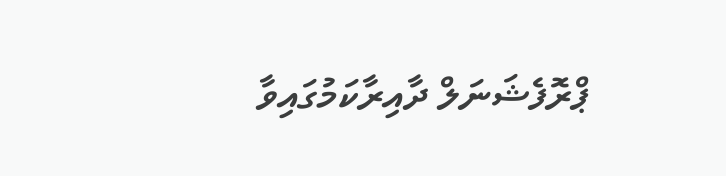ޕްރޮފެޝަނަލް ދާއިރާކަމުގައިވާ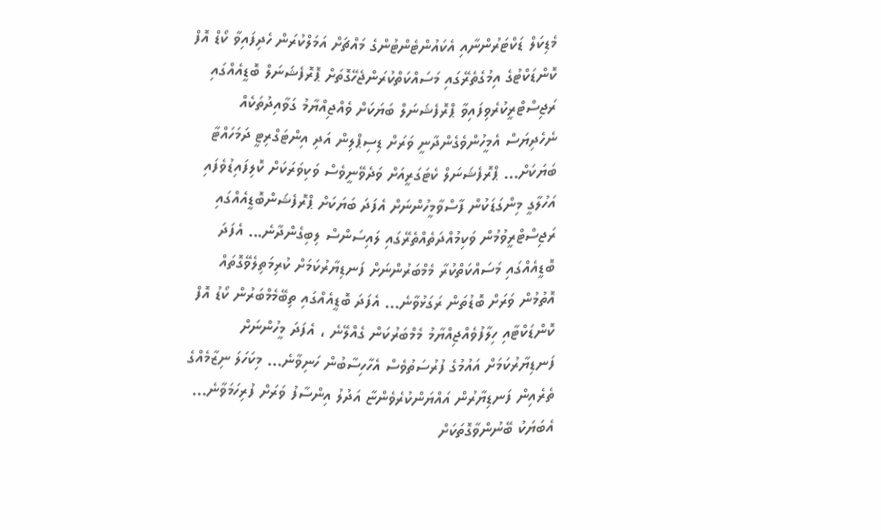މެޑިކަލް ޑަކްޓަރުންނާއި އެކައުންޓެންޓުންގެ މައްޗަށް އަމަލްކުރަން ހެދިފައިވާ ކޯޑް އޮފް ކޮންޑަކްޓުގެ އިމުގެތެރޭގައި މަސައްކަތްކުރަންޖެހޭގޮތަށް ޕޮރޮފެޝަނަލް ބޮޑީއެއްގައި ރަޖިސްޓްރީކުރެވިފައިވާ ޕްރޮފެޝަނަލް ބަޔަކަށް ވެއްޖިއްޔާމު ގަވާއިދުތަކެއް ނެހެދިޔަސް އެމީހުންވެގެންދާނީ ވަރަށް ޑިސިޕްލިން އަދި އިންޓަގްރިޓީ ދަމަހައްޓާ ބަޔަކަށް... ޕްރޮފެޝަނަލް ކެޓަގަރީއަށް ވަދެވޭނީވެސް ވަކިވަރަކަށް ކޮލިފައިޑުވެފައި އަހުލާގީ މިންގަޑަކުން ފާސްވާމީހުންނަށް އެފަދަ ބަޔަކަށް ޕްރޮފެޝަންބޮޑީއެއްގައި ރަޖިސްޓްރީވުމުން ވަކިމުއްދަތެއްތެރޭގައި ލައިސަންސް ލިބިގެންދާނެ... އެފަދަ ބޮޑީއެއްގައި މަސައްކަތްކުރާ މެމްބަރުންނަށް ފަނޑިޔާރުކަމަށް ކުރިމަތިލެވޭގޮތައް އޮތުމުން ވަރަށް ބޮޑުތަން ރަގަޅުވާނެ... އެފަދަ ބޮޑީއެއްގައި ތިބޭމެމްބަރުން ކޯޑު އޮފް ކޮންޑަކްޓާއި ހިލާފުވެއްޖިއްޔާމު މެމްބަރުކަން ގެއްލޭނެ ، އެފަދަ މީހުންނަށް ފަނޑިޔާރުކަމަށް އައުމުގެ ފުރުސަތުވެސް އެހާހިސާބުން ހަނިވާނެ... މިކަހަލަ ނިޒާމެއްގެ ތެރެއިން ފަނޑިޔާރުން އައްޔަންކުރެވެންޏާ އަދުލު އިންސާފު ވަރަށް ފުރިހަމަވާނެ... އެބަޔަކު ބޭނުންވާގޮތަކަށް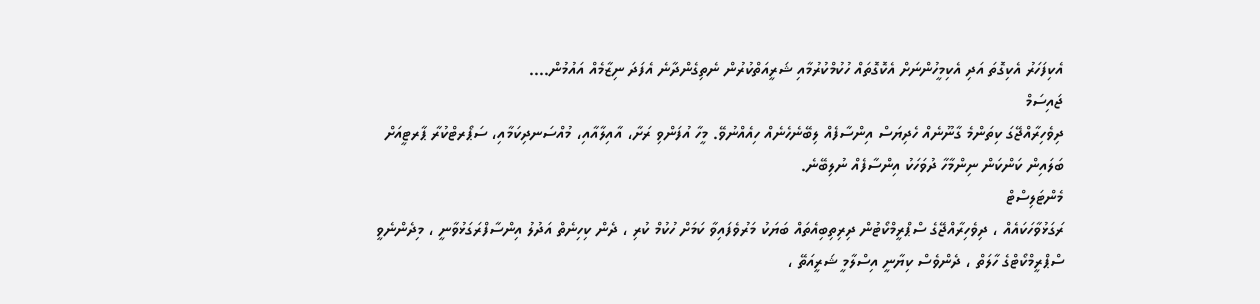އެކިފަހަރު އެކިގޮތަ އަދި އެކިމީހުންނަށް އެކޮގޮތައް ހުކުމްކުރުމާއި ޝަރީއަތްކުރުން ނެތިގެންދާނެ އެފަދަ ނިޒާމެއް އައުމުން....
ޖައިސަމް
ދިވެހިރާއްޖޭގަ ކިތަންމެ ގާނޫނެއް ހެދިޔަސް އިންސާފެއް ލިބޭނެހެނެއް ހިއެއްނުވޭ. މީހާ އުފަންވި ރަށާ، އާއިލާއާއި، މުއްސަނދިކަމާއި، ސަޕޯރޓްކުރާ ޕާރޓީއަށް ބަލައިން ކަންކަން ނިންމާހާ ދުވަހަކު އިންސާފެއް ނުލިބޭނެ.
މެންޓަލިސްޓް
ރަގަޅުވާހަކައެއް ، ދިވެހިރާއްޖޭގެ ސްޕްރީމްކޯޓުން ދިރިތިބިއެތައް ބަޔަކު މަރުވެފައިވާ ކަމަށް ހުކުމް ކުރި ، ދެން ކިހިނެތް އަދުލު އިންސާފްރަގަޅުވާނީ ، މިދެންނެވީ ސްޕްރީމްކޯޓްގެ ހާލަތް ، ދެންވެސް ކިޔާނީ އިސްލާމީ ޝަރީއަތޭ ،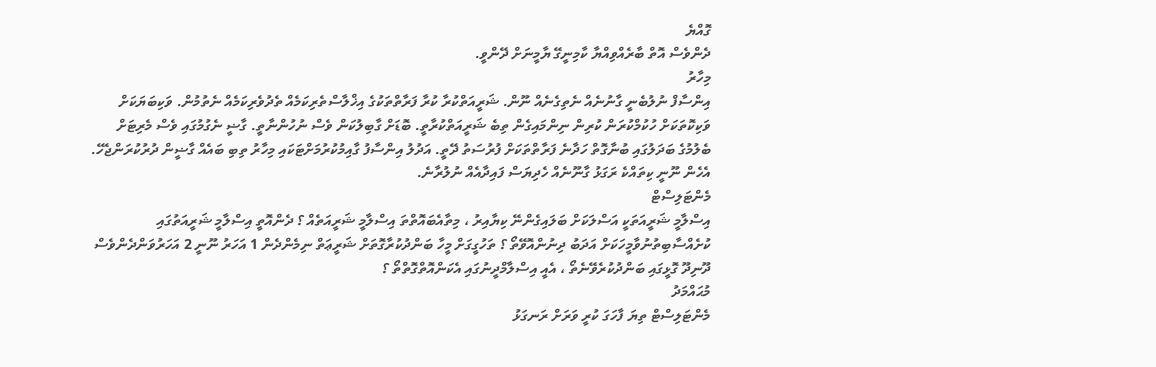ގޮއްޔެ
ދެންވެސް އޮތް ބާރެއްވިއްޔާ ކާމިނީގޭ ޔާމީނަށް ދޭންވީ.
މިހާރު
އިންސާފް ނުލުބެނީ ގާނުނެއް ނެތިގެނެއް ނޫން. ޝަރީއަތްކުރާ ކުރާ ފަރާތްތަކުގެ އިޚްލާސްތެރިކަމެއް ތެދުވެރިކަމެއް ނެތުމުން. ވަކިބަޔަކަށް ވަކިކޮތަކަށް ހުކުމްކުރަން ކުރިން ނިންމައިގެން ތިބެ ޝަރީއަތްކުރާތީ. ބޮޑަށް ގާބިލުކަން ވެސް ނުހުންނާތީ. ގާޟީ ނެގުމުގައި ވެސް މެރިޓަށް ބެލުމުގެ ބަދަލުގައި ބުނާގޮތް ހަދާނެ ފަރާތްތަކަށް ފުރުސަތު ދޭތީ. އަދުލު އިންސާފު ގާއިމުކުރުމަށްޓަކައި މިހާރު ތިބި ބައެއް ގާޟީން ދުރުކުރަންޖެހޭ. އެހެން ނޫނީ ކިތައްކެ ރަގަޅު ގާނޫނެއް ހެދިޔަސް ފައިދާއެއް ނުލުރާނެ.
މެންޓަލިސްޓް
އިސްލާމީ ޝަރީއަތަކީ އަސްލަކަށް ބަލައިގެންނޭ ކިޔާއިރު ، މިތާއެބައޮތްތަ އިސްލާމީ ޝަރީއަތެއް ؟ ދެންއޮތީ އިސްލާމީ ޝަރީއަތުގައި ކުށެއްސާބިތުނުވާމީހަކަށް އަދަބު ދިނުންއޮވޭތޯ ؟ ތަހުގީގަށް މީހާ ބަންދުކުރާގޮތަށް ޝަރީޢަތް ނިމެންދެން 1 އަހަރު ނޫނީ 2 އަހަރުވަންދެންވެސް ދޫނިދޫ ގޮޅީގައި ބަންދުކުރެވޭނެތޯ ، އެއީ އިސްލާމްދީނުގައި އެކަންއޮތްގޮތްތޯ ؟
މުޙައްމަދު
މެންޓަލިސްޓް ތިޔަ ފާހަގަ ކުރީ ވަރަށް ރަނގަޅު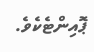ޕޮއިންޓެކެވެ.